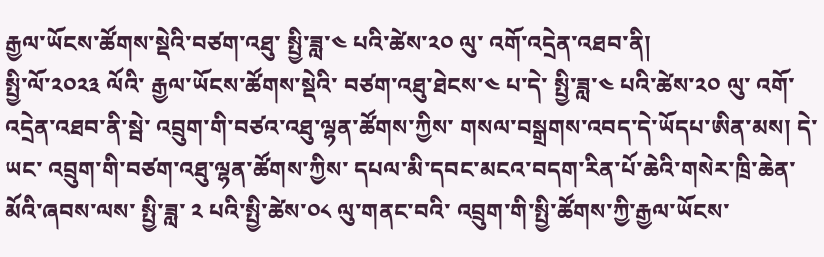རྒྱལ་ཡོངས་ཚོགས་སྡེའི་བཙག་འཐུ་ སྤྱི་ཟླ་༤ པའི་ཚེས་༢༠ ལུ་ འགོ་འདྲེན་འཐབ་ནི།
སྤྱི་ལོ་༢༠༢༣ ལོའི་ རྒྱལ་ཡོངས་ཚོགས་སྡེའི་ བཙག་འཐུ་ཐེངས་༤ པ་དེ་ སྤྱི་ཟླ་༤ པའི་ཚེས་༢༠ ལུ་ འགོ་འདྲེན་འཐབ་ནི་སྦེ་ འབྲུག་གི་བཙའ་འཐུ་ལྷན་ཚོགས་ཀྱིས་ གསལ་བསྒྲགས་འབད་དེ་ཡོདཔ་ཨིན་མས། དེ་ཡང་ འབྲུག་གི་བཙག་འཐུ་ལྷན་ཚོགས་ཀྱིས་ དཔལ་མི་དབང་མངའ་བདག་རིན་པོ་ཆེའི་གསེར་ཁྲི་ཆེན་མོའི་ཞབས་ལས་ སྤྱི་ཟླ་ ༢ པའི་སྤྱི་ཚེས་༠༨ ལུ་གནང་བའི་ འབྲུག་གི་སྤྱི་ཚོགས་ཀྱི་རྒྱལ་ཡོངས་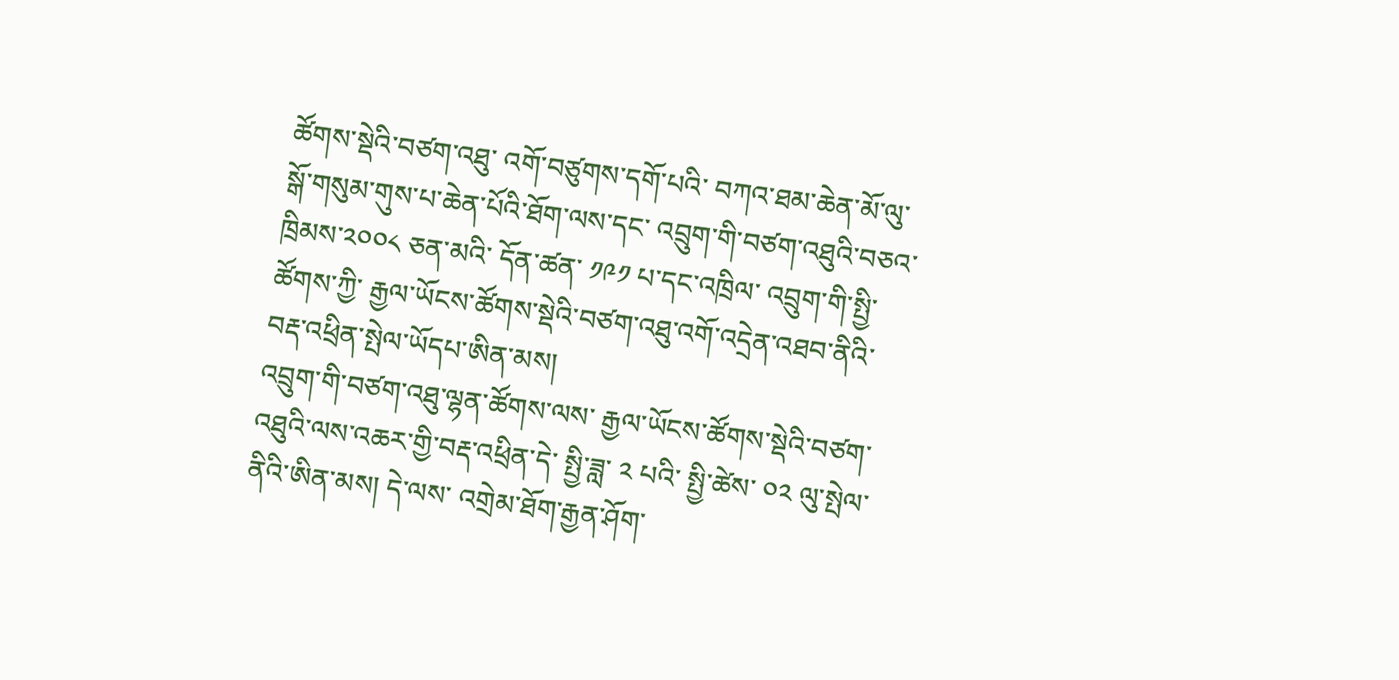ཚོགས་སྡེའི་བཙག་འཐུ་ འགོ་བཙུགས་དགོ་པའི་ བཀའ་ཐམ་ཆེན་མོ་ལུ་ སྒོ་གསུམ་གུས་པ་ཆེན་པོའི་ཐོག་ལས་དང་ འབྲུག་གི་བཙག་འཐུའི་བཅའ་ཁྲིམས་༢༠༠༨ ཅན་མའི་ དོན་ཚན་ ༡༩༡ པ་དང་འཁྲིལ་ འབྲུག་གི་སྤྱི་ཚོགས་ཀྱི་ རྒྱལ་ཡོངས་ཚོགས་སྡེའི་བཙག་འཐུ་འགོ་འདྲེན་འཐབ་ནིའི་ བརྡ་འཕྲིན་སྤེལ་ཡོདཔ་ཨིན་མས།
འབྲུག་གི་བཙག་འཐུ་ལྷན་ཚོགས་ལས་ རྒྱལ་ཡོངས་ཚོགས་སྡེའི་བཙག་འཐུའི་ལས་འཆར་གྱི་བརྡ་འཕྲིན་དེ་ སྤྱི་ཟླ་ ༢ པའི་ སྤྱི་ཚེས་ ༠༢ ལུ་སྤེལ་ནིའི་ཨིན་མས། དེ་ལས་ འགྲེམ་ཐོག་རྒྱན་ཤོག་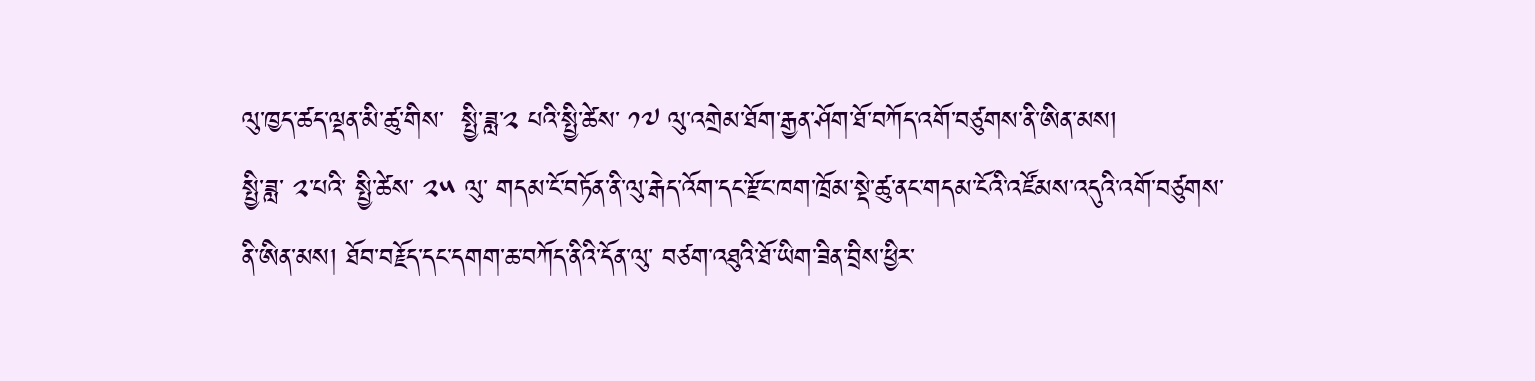ལུ་ཁྱད་ཚད་ལྡན་མི་ཚུ་གིས་  སྤྱི་ཟླ་༢ པའི་སྤྱི་ཚེས་ ༡༧ ལུ་འགྲེམ་ཐོག་རྒྱན་ཤོག་ཐོ་བཀོད་འགོ་བཙུགས་ནི་ཨིན་མས།
སྤྱི་ཟླ་ ༢་པའི་ སྤྱི་ཚེས་ ༢༥ ལུ་ གདམ་ངོ་བཏོན་ནི་ལུ་རྒེད་འོག་དང་རྫོང་ཁག་ཁྲོམ་སྡེ་ཚུ་ནང་གདམ་ངོའི་འཛོམས་འདུའི་འགོ་བཙུགས་ནི་ཨིན་མས། ཐོབ་བརྗོད་དང་དགག་ཆ་བཀོད་ནིའི་དོན་ལུ་ བཙག་འཐུའི་ཐོ་ཡིག་ཟིན་བྲིས་ཕྱིར་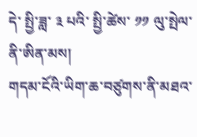དེ་ སྤྱི་ཟླ་ ༣ པའི་ སྤྱི་ཚེས་ ༡༡ ལུ་སྤེལ་ནི་ཨིན་མས།
གདམ་ངོའི་ཡིག་ཆ་བཙུགས་ནི་མཐའ་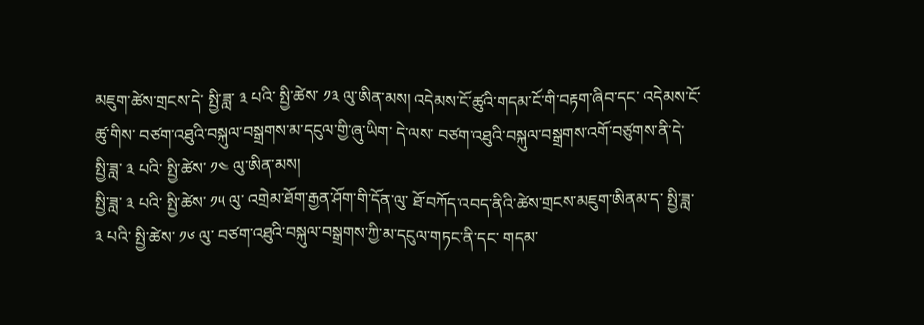མཇུག་ཚེས་གྲངས་དེ་ སྤྱི་ཟླ་ ༣ པའི་ སྤྱི་ཚེས་ ༡༣ ལུ་ཨིན་མས། འདེམས་ངོ་ཚུའི་གདམ་ངོ་གི་བརྟག་ཞིབ་དང་ འདེམས་ངོ་ཚུ་གིས་ བཙག་འཐུའི་བསྐུལ་བསྒྲགས་མ་དངུལ་གྱི་ཞུ་ཡིག་ དེ་ལས་ བཙག་འཐུའི་བསྐུལ་བསྒྲགས་འགོ་བཙུགས་ནི་དེ་ སྤྱི་ཟླ་ ༣ པའི་ སྤྱི་ཚེས་ ༡༤ ལུ་ཨིན་མས།
སྤྱི་ཟླ་ ༣ པའི་ སྤྱི་ཚེས་ ༡༥ ལུ་ འགྲེམ་ཐོག་རྒྱན་ཤོག་གི་དོན་ལུ་ ཐོ་བཀོད་འབད་ནིའི་ཚེས་གྲངས་མཇུག་ཨིནམ་ད་ སྤྱི་ཟླ་ ༣ པའི་ སྤྱི་ཚེས་ ༡༦ ལུ་ བཙག་འཐུའི་བསྐུལ་བསྒྲགས་ཀྱི་མ་དངུལ་གཏང་ནི་དང་ གདམ་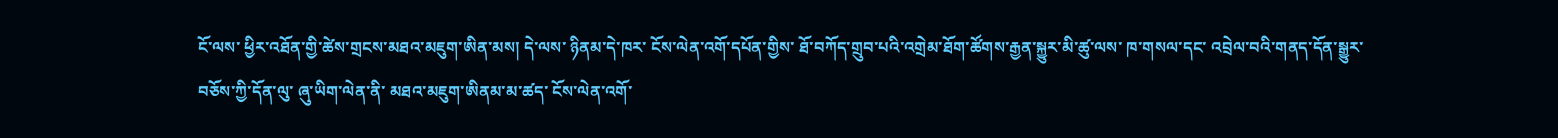ངོ་ལས་ ཕྱིར་འཐོན་གྱི་ཚེས་གྲངས་མཐའ་མཇུག་ཨིན་མས། དེ་ལས་ ཉིནམ་དེ་ཁར་ ངོས་ལེན་འགོ་དཔོན་གྱིས་ ཐོ་བཀོད་གྲུབ་པའི་འགྲེམ་ཐོག་ཚོགས་རྒྱན་སྐྱུར་མི་ཚུ་ལས་ ཁ་གསལ་དང་ འབྲེལ་བའི་གནད་དོན་སྒྱུར་བཅོས་ཀྱི་དོན་ལུ་ ཞུ་ཡིག་ལེན་ནི་ མཐའ་མཇུག་ཨིནམ་མ་ཚད་ ངོས་ལེན་འགོ་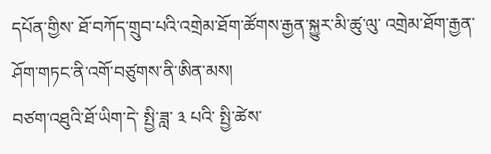དཔོན་གྱིས་ ཐོ་བཀོད་གྲུབ་པའི་འགྲེམ་ཐོག་ཚོགས་རྒྱན་སྐྱུར་མི་ཚུ་ལུ་ འགྲེམ་ཐོག་རྒྱན་ ཤོག་གཏང་ནི་འགོ་བཙུགས་ནི་ཨིན་མས།
བཙག་འཐུའི་ཐོ་ཡིག་དེ་ སྤྱི་ཟླ་ ༣ པའི་ སྤྱི་ཚེས་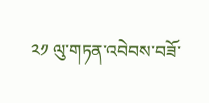༢༡ ལུ་གཏན་འབེབས་བཟོ་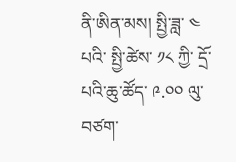ནི་ཨིན་མས། སྤྱི་ཟླ་ ༤ པའི་ སྤྱི་ཚེས་ ༡༨ ཀྱི་ དྲོ་པའི་ཆུ་ཚོད་ ༩.༠༠ ལུ་ བཙག་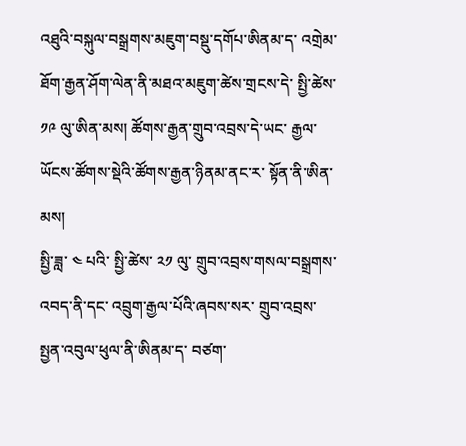འཐུའི་བསྐུལ་བསྒྲགས་མཇུག་བསྡུ་དགོཔ་ཨིནམ་ད་ འགྲེམ་ཐོག་རྒྱན་ཤོག་ལེན་ནི་མཐའ་མཇུག་ཚེས་གྲངས་དེ་ སྤྱི་ཚེས་ ༡༩ ལུ་ཨིན་མས། ཚོགས་རྒྱན་གྲུབ་འབྲས་དེ་ཡང་ རྒྱལ་ཡོངས་ཚོགས་སྡེའི་ཚོགས་རྒྱན་ཉིནམ་ནང་ར་ སྟོན་ནི་ཨིན་མས།
སྤྱི་ཟླ་ ༤ པའི་ སྤྱི་ཚེས་ ༢༡ ལུ་ གྲུབ་འབྲས་གསལ་བསྒྲགས་འབད་ནི་དང་ འབྲུག་རྒྱལ་པོའི་ཞབས་སར་ གྲུབ་འབྲས་སྤྱན་འབུལ་ཕུལ་ནི་ཨིནམ་ད་ བཙག་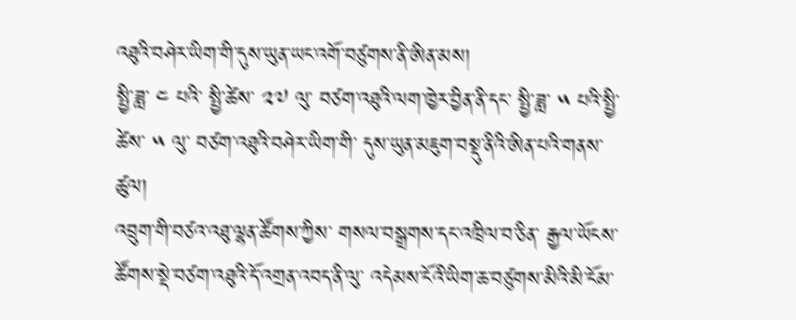འཐུའི་བཤེར་ཡིག་གི་དུས་ཡུན་ཡང་འགོ་བཙུགས་ནི་ཨིན་མས།
སྤྱི་ཟླ་ ༤ པའི་ སྤྱི་ཚེས་ ༢༧ ལུ་ བཙག་འཐུའི་ལག་ཁྱེར་བྱིན་ནི་དང་ སྤྱི་ཟླ་ ༥ པའི་སྤྱི་ཚེས་ ༥ ལུ་ བཙག་འཐུའི་བཤེར་ཡིག་གི་ དུས་ཡུན་མཇུག་བསྡུ་ནིའི་ཨིན་པའི་གནས་ཚུལ།
འབྲུག་གི་བཙའ་འཐུ་ལྷན་ཚོགས་ཀྱིས་ གསལ་བསྒྲགས་དང་འཁྲིལ་བ་ཅིན་ རྒྱལ་ཡོངས་ཚོགས་སྡེ་བཙག་འཐུའི་དོ་འགྲན་འབད་ནི་ལུ་ འདེམས་ངོའི་ཡིག་ཆ་བཙུགས་མིའི་མི་ངོམ་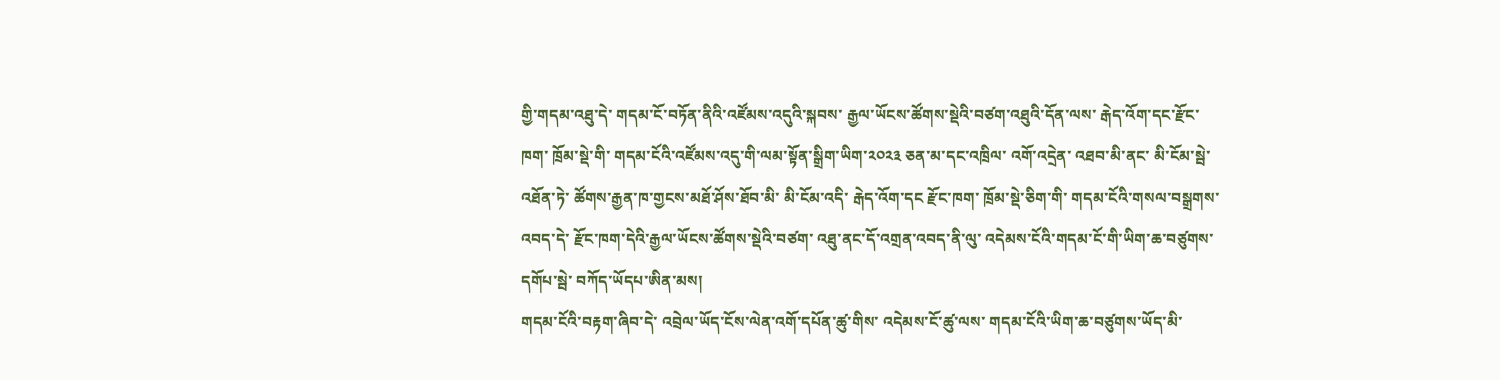གྱི་གདམ་འཐུ་དེ་ གདམ་ངོ་བཏོན་ནིའི་འཛོམས་འདུའི་སྐབས་ རྒྱལ་ཡོངས་ཚོགས་སྡེའི་བཙག་འཐུའི་དོན་ལས་ རྒེད་འོག་དང་རྫོང་ཁག་ ཁྲོམ་སྡེ་གི་ གདམ་ངོའི་འཛོམས་འདུ་གི་ལམ་སྟོན་སྒྲིག་ཡིག་༢༠༢༣ ཅན་མ་དང་འཁྲིལ་ འགོ་འདྲེན་ འཐབ་མི་ནང་ མི་ངོམ་སྦེ་འཐོན་ཏེ་ ཚོགས་རྒྱན་ཁ་གྱངས་མཐོ་ཤོས་ཐོབ་མི་ མི་ངོམ་འདི་ རྒེད་འོག་དང རྫོང་ཁག་ ཁྲོམ་སྡེ་ཅིག་གི་ གདམ་ངོའི་གསལ་བསྒྲགས་འབད་དེ་ རྫོང་ཁག་དེའི་རྒྱལ་ཡོངས་ཚོགས་སྡེའི་བཙག་ འཐུ་ནང་དོ་འགྲན་འབད་ནི་ལུ་ འདེམས་ངོའི་གདམ་ངོ་གི་ཡིག་ཆ་བཙུགས་དགོཔ་སྦེ་ བཀོད་ཡོདཔ་ཨིན་མས།
གདམ་ངོའི་བརྟག་ཞིབ་དེ་ འབྲེལ་ཡོད་ངོས་ལེན་འགོ་དཔོན་ཚུ་གིས་ འདེམས་ངོ་ཚུ་ལས་ གདམ་ངོའི་ཡིག་ཆ་བཙུགས་ཡོད་མི་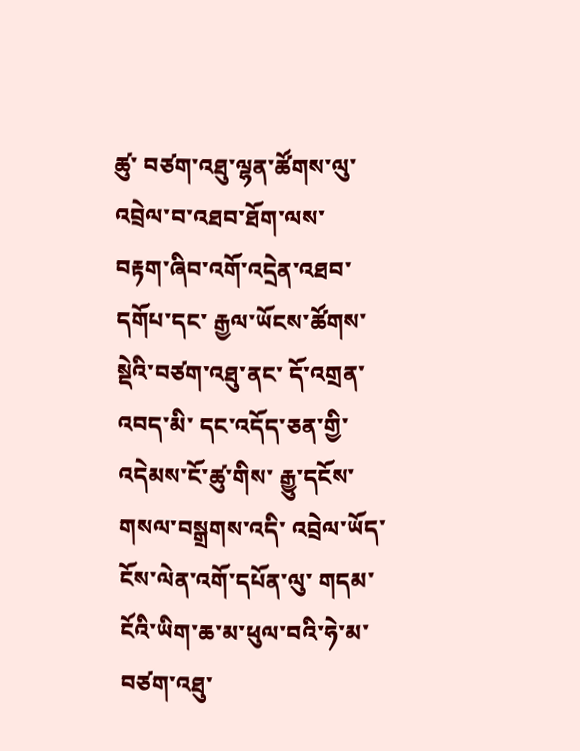ཚུ་ བཙག་འཐུ་ལྷན་ཚོགས་ལུ་ འབྲེལ་བ་འཐབ་ཐོག་ལས་ བརྟག་ཞིབ་འགོ་འདྲེན་འཐབ་དགོཔ་དང་ རྒྱལ་ཡོངས་ཚོགས་སྡེའི་བཙག་འཐུ་ནང་ དོ་འགྲན་འབད་མི་ དང་འདོད་ཅན་གྱི་ འདེམས་ངོ་ཚུ་གིས་ རྒྱུ་དངོས་གསལ་བསྒྲགས་འདི་ འབྲེལ་ཡོད་ངོས་ལེན་འགོ་དཔོན་ལུ་ གདམ་ངོའི་ཡིག་ཆ་མ་ཕུལ་བའི་ཧེ་མ་ བཙག་འཐུ་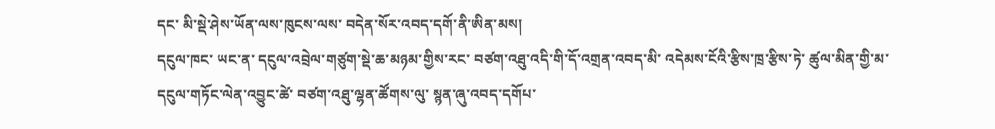དང་ མི་སྡེ་ཤེས་ཡོན་ལས་ཁུངས་ལས་ བདེན་སོར་འབད་དགོ་ནི་ཨིན་མས།
དངུལ་ཁང་ ཡང་ན་ དངུལ་འབྲེལ་གཙུག་སྡེ་ཆ་མཉམ་གྱིས་རང་ བཙག་འཐུ་འདི་གི་དོ་འགྲན་འབད་མི་ འདེམས་ངོའི་རྩིས་ཁྲ་རྩིས་ཏེ་ ཚུལ་མིན་གྱི་མ་དངུལ་གཏོང་ལེན་འབྱུང་ཚེ་ བཙག་འཐུ་ལྷན་ཚོགས་ལུ་ སྙན་ཞུ་འབད་དགོཔ་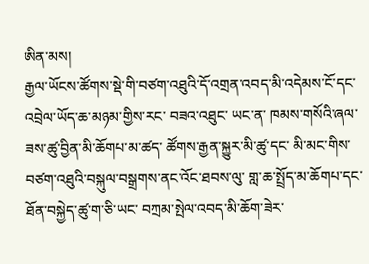ཨིན་མས།
རྒྱལ་ཡོངས་ཚོགས་སྡེ་གི་བཙག་འཐུའི་དོ་འགྲན་འབད་མི་འདེམས་ངོ་དང་ འབྲེལ་ཡོད་ཆ་མཉམ་གྱིས་རང་ བཟའ་འཐུང་ ཡང་ན་ ཁམས་གསོའི་ཞལ་ཟས་ཚུ་བྱིན་མི་ཆོགཔ་མ་ཚད་ ཚོགས་རྒྱན་སྐྱུར་མི་ཚུ་དང་ མི་མང་གིས་ བཙག་འཐུའི་བསྐུལ་བསྒྲགས་ནང་འོང་ཐབས་ལུ་ གླ་ཆ་སྤྲོད་མ་ཆོགཔ་དང་ ཐོན་བསྐྱེད་ཚུ་ག་ཅི་ཡང་ བཀྲམ་སྤེལ་འབད་མི་ཆོག་ཟེར་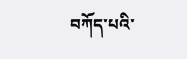བཀོད་པའི་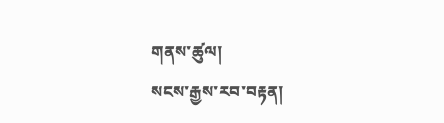གནས་ཚུལ།
སངས་རྒྱས་རབ་བརྟན།